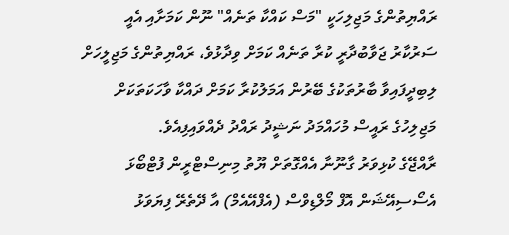ރައްޔިތުންގެ މަޖިލިހަކީ "މަސް ކައްކާ ތަނެއް" ނޫން ކަމަށާއި އެއީ ސަރުކާރު ޖަވާބުދާރީ ކުރާ ތަނެއް ކަމަށް ވިދާޅުވެ، ރައްޔިތުންގެ މަޖިލީހަށް ލިބިދީފައިވާ ބާރުތަކުގެ ބޭރުން އަމަލުކުރާ ކަމަށް ދައްކާ ވާހަކަތަކަށް މަޖިލިހުގެ ރައީސް މުހައްމަދު ނަޝީދު ރައްދު ދެއްވައިފިއެވެ.
ރާއްޖޭގެ ކުޅިވަރު ގާނޫނާ އެއްގޮތަށް ޔޫތު މިނިސްޓްރީން ފުޓްބޯޅަ އެސޯސިއޭޝަން އޮފް މޯލްޑިވްސް (އެފްއޭއެމް) އާ ދޭތެރޭ ފިޔަވަޅު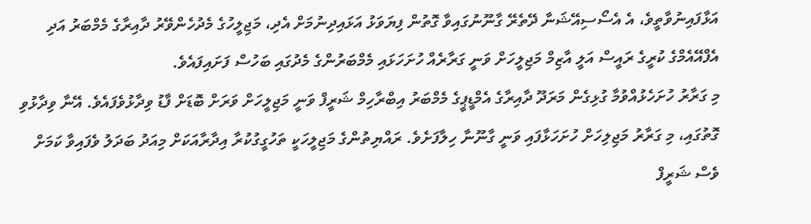އަޅާފައިނުވާތީވެ، އެ އެސޯސިއޭޝަނާ ދޭތެރޭ ގާނޫނުގައިވާ ގޮތުން ފިޔަވަޅު އަޅައިދިނުމަށް އެދި، މަޖިލީހުގެ މެދުހެންވޭރު ދާއިރާގެ މެމްބަރު އަދި އެފްއޭއެމްގެ ކުރީގެ ރައީސް އަލީ އާޒިމް މަޖިލީހަށް ވަނީ ގަރާރެއް ހުށަހަޅައި މެމްބަރުންގެ މެދުގައި ބަހުސް ފަށައިފައެވެ.
މި ގަރާރު ހުށަހެޅުއްވުމާ ގުޅިގެން މަރަދޫ ދާއިރާގެ އެމްޑީޕީގެ މެމްބަރު އިބްރާހިމް ޝަރީފް ވަނީ މަޖިލީހަށް ވަރަށް ބޮޑަށް ފާޑު ވިދާޅުވެފައެވެ. އޭނާ ވިދާޅުވި ގޮތުގައި، މި ގަރާރު މަޖިލިހަށް ހުށަހަޅާފައި ވަނީ ގާނޫނާ ހިލާފަށެވެ. ރައްޔިތުންގެ މަޖިލީހަކީ ތަހުގީގުކުރާ އިދާރާއަކަށް މިއަދު ބަދަލު ވެފައިވާ ކަމަށް ވެސް ޝަރީފް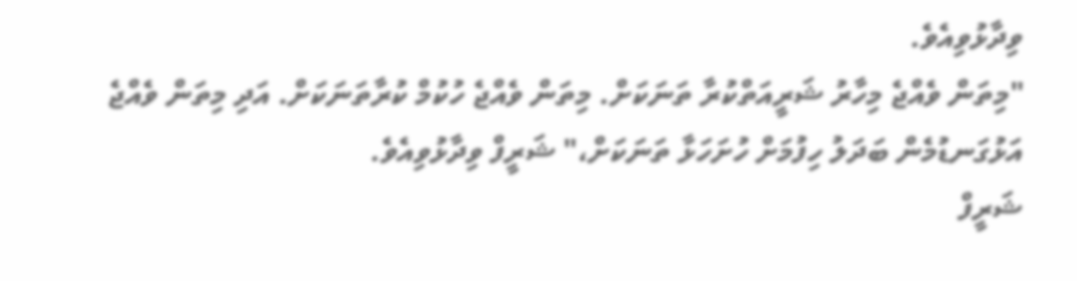ވިދާޅުވިއެވެ.
"މިތަން ވެއްޖެ މިހާރު ޝަރީއަތްކުރާ ތަނަކަށް. މިތަން ވެއްޖެ ހުކުމް ކުރާތަނަކަށް. އަދި މިތަން ވެއްޖެ އަޅުގަނޑުމެން ބަދަލު ހިފުމަށް ހުށަހަޅާ ތަނަކަށް،" ޝަރީފް ވިދާޅުވިއެވެ.
ޝަރީފް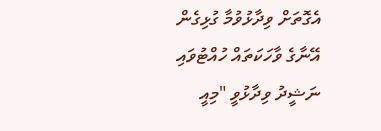އެގޮތަށް ވިދާޅުވުމާ ގުޅިގެން އޭނާގެ ވާހަކަތައް ހުއްޓުވައި ނަޝީދު ވިދާޅުވީ "މިއީ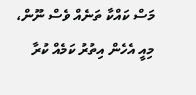މަސް ކައްކާ ތަނެއް ވެސް ނޫން، މިއީ އެހެން އިތުރު ކަމެއް ކުރާ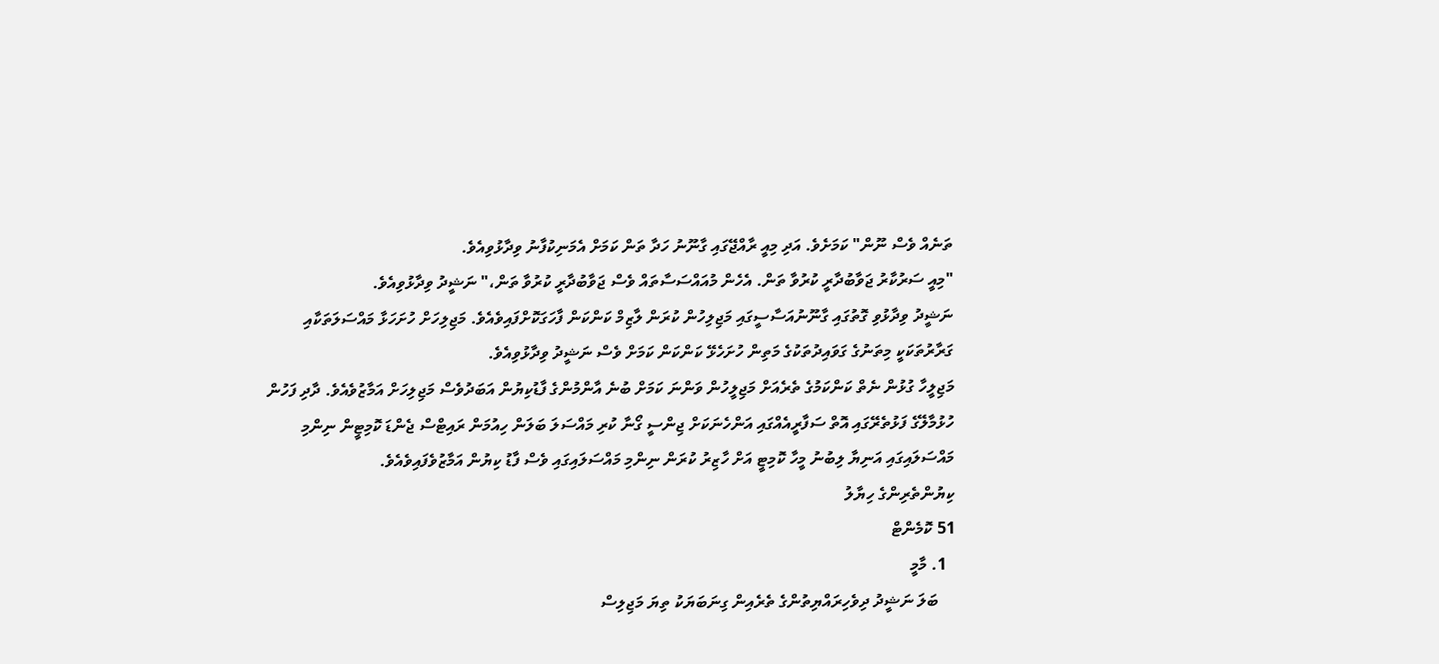ތަނެއް ވެސް ނޫން" ކަމަށެވެ. އަދި މިއީ ރާއްޖޭގައި ގާނޫނު ހަދާ ތަން ކަމަށް އެމަނިކުފާނު ވިދާޅުވިއެވެ.
"މިއީ ސަރުކާރު ޖަވާބުދާރީ ކުރުވާ ތަން. އެހެން މުއައްސަސާތައް ވެސް ޖަވާބުދާރީ ކުރުވާ ތަން،" ނަޝީދު ވިދާޅުވިއެވެ.
ނަޝީދު ވިދާޅުވި ގޮތުގައި ގާނޫނުއަސާސީގައި މަޖިލިހުން ކުރަން ލާޒިމް ކަންކަން ފާހަގަކޮށްފައިވެއެވެ. މަޖިލިހަށް ހުށަހަޅާ މައްސަލަތަކާއި ގަރާރުތަކަކީ މިތަނުގެ ގަވައިދުތަކުގެ މަތިން ހުށަހެޅޭ ކަންކަން ކަމަށް ވެސް ނަޝީދު ވިދާޅުވިއެވެ.
މަޖިލީހާ ގުޅުން ނެތް ކަންކަމުގެ ތެރެއަށް މަޖިލީހުން ވަންނަ ކަމަށް ބުނެ އާންމުންގެ ފާޑުކިޔުން އަބަދުވެސް މަޖިލިހަށް އަމާޒުވެއެވެ. ދާދި ފަހުން ހުޅުމާލޭގެ ފަޅުތެރޭގައި އޮތް ސަފާރީއެއްގައި އަންހެނަކަށް ޖިންސީ ގޯނާ ކުރި މައްސަލަ ބަލަން ހިއުމަން ރައިޓްސް ޖެންޑަ ކޮމިޓީން ނިންމި މައްސަލައިގައި އަނިޔާ ލިބުނު މީހާ ކޮމިޓީ އަށް ހާޒިރު ކުރަން ނިންމި މައްސަލައިގައި ވެސް ފާޑު ކިޔުން އަމާޒުވެފައިވެއެވެ.
ކިޔުންތެރިންގެ ހިޔާލު
51 ކޮމެންޓް
  1. މާމީ
    ބަލަ ނަޝީދު ދިވެހިރައްޔިތުންގެ ތެރެއިން ގިނަބަޔަކު ތިޔަ މަޖިލިސް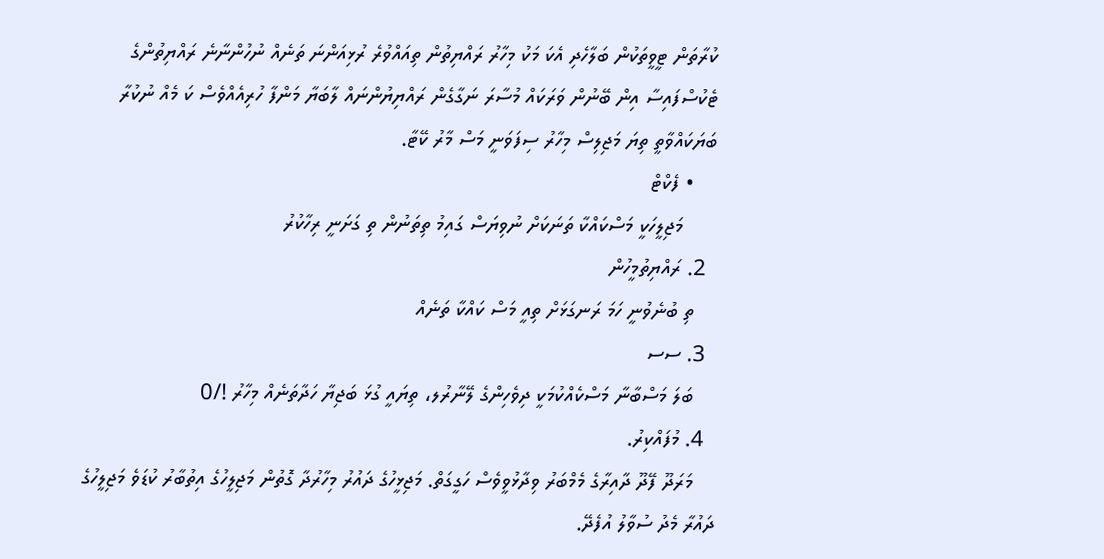ކުރާތަން ޓީވީތަކުން ބަލާހެދި އެކަ މަކު މިހާރު ރައްޔިތުން ތިއައްވުރެ ރުޅިއަންނަ ތަނެއް ނުހުންނާނެ ރައްޔިތުންގެ ޓެކުސްފައިސާ އިން ބޭނުން ވަރަކައް މުސާރަ ނަގާގެން ރައްޔިޔުންނައް ލާބަޔާ މަންފާ ހުރިއެއްވެސް ކަ މެއް ނުކުރާ ބަޔަކައްވާތީ ތިޔަ މަޖިލިސް މިހާރު ސިފަވަނީ މަސް މާރު ކޭޓާ.
    • ފެކްޓް
      މަޖިލީހަކީ މަސްކައްކާ ތަނަކަށް ނުވިޔަސް ގައިމު ތިތަނުން ތި ގަށަނީ ރިހާކުރު
  2. ރައްޔިތުމީހުން
    ތި ބުނެވުނީ ހަމަ ރަނގަޅަށް ތިއީ މަސް ކައްކާ ތަނެއް
  3. ސސ
    ބަލަ މަސްބާނާ މަސްކެއްކުމަކީ ދިވެހިންގެ ލޭނާރުލ، ތިޔައީ ގުޅަ ބަޖިޔާ ހަދާތަނެއް މިހާރު !/0
  4. މުފައްކިރު.
    މަރަދޫ ފޭދޫ ދާއިރާގެ މެމްބަރު ވިދާޅުވީވެސް ހަގީގަތް. މަޖިޅީހުގެ ދައުރު މިހާރުދާ ގޮތުން މަޖިލީހުގެ އިތުބާރު ކުޑަވެ މަޖިލީހުގެ ދައުރާ މެދު ސުވާލު އުފެދޭ.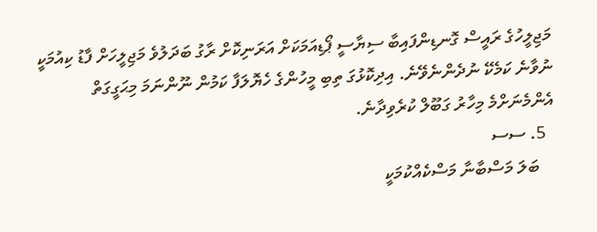މަޖިލީހުގެ ރައީސް ގޮނޑިންފައިބާ ސިޔާސީ ޕޯޑިއަމަކަށް އަރަނިކޮށް ރާގު ބަދަލުވެ މަޖިލީހަށް ފާޑު ކިއުމަކީ ނުވާނެ ކަމެކޭ ނުދެންނެވޭނެ. އިދިކޮޅުގަ ތިބި މީހުންގެ ހެޔޮލަފާ ކަމުން ނޫންނަމަ މިޙަގީގަތް އެންމެނަށްމެ މިހާރު ގަބޫލް ކުރެވިދާނެ.
  5. ސސ
    ބަލަ މަސްބާނާ މަސްކެއްކުމަކީ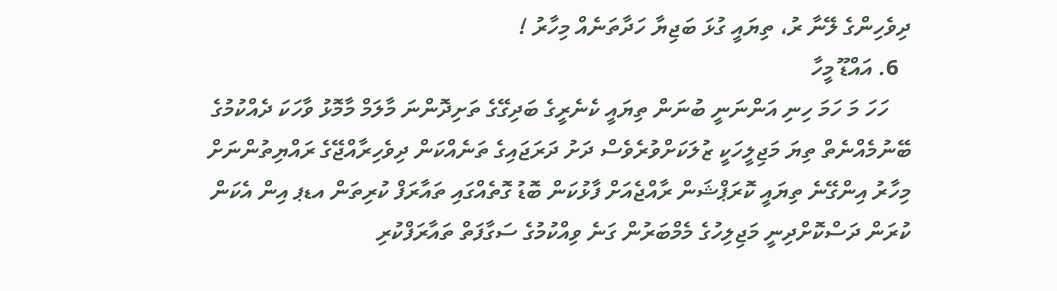ދިވެހިންގެ ލޭނާ ރު، ތިޔައީ ގުޅަ ބަޖިޔާ ހަދާތަނެއް މިހާރު !
  6. އައްޑޫ މީހާ
    ހަހަ މަ ހަމަ ހިނި އަންނަނީ ބުނަން ތިޔައީ ކެނެރީގެ ބަދިގޭގެ ތަށިދޮންނަ މާލަމް މާމޮޅު ވާހަކަ ދެއްކުމުގެ ބޭނުމެއްނެތް ތިޔަ މަޖިލީހަކީ ޒުލަކަށްވުރެވެސް ދަށު ދަރަޖައިގެ ތަނެއްކަން ދިވެހިރާއްޖޭގެ ރައްޔިތުންނަށް މިހާރު އިންގޭނެ ތިޔައީ ކޮރަޕްޝަން ރާއްޖެއަށް ފާޅުކަން ބޮޑު ގޮތެއްގައި ތައާރަފް ކުރިތަން އޑޕ އިން އެކަން ކުރަން ދަސްކޮށްދިނީ މަޖިލިހުގެ މެމްބަރުން ގަނެ ވިއްކުމުގެ ސަގާފަތް ތައާރަފްކުރި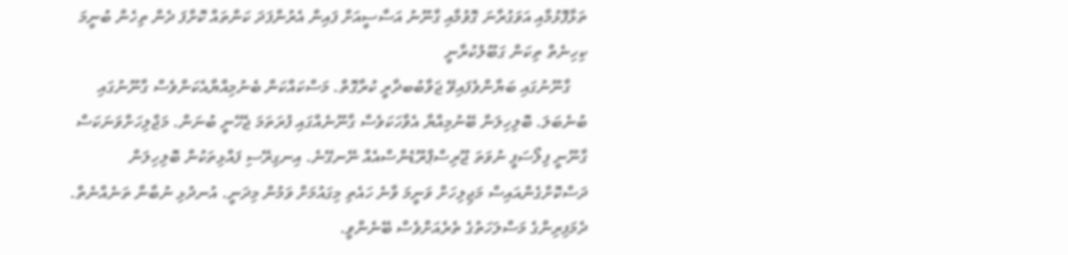ތަޅާފޮޅުމާއި އަވަގުރާނަ ގޮވުމާއި ގާނޫނު އަސާސީއަށް ފައިން އެރުންފަދަ ކަންތައް ކޮށްފަ ދެން ތިހެން ބުނީމަ ކިހިނެތް ތިކަން ގަބޫލުކުރާނީ
    ގާނޫނުގައި ބަޔާންވެފައިވޭ ޖަވާބުބދާރީ ކުރާގޮތް. މަސްކައްކަން ބެނުމިއްޔާއެކަންވެސް ގާނޫނުގައި ބުނެބަލަ. ބޮލިހިލަން ބޭނުމިއްޔާ އެވާހަކަވެސް ގާނޫނެއްގައި ފުރަތަމަ ޖެހޭނީ ބުނަން. މަޖްލިހަށްވަނަކަސް ގާނޫނީ ފިލޯސަފީ ނުވަތަ ޖޫރިސްޕްރޫޑެންސްއެއް ނޭނގޭނެ. އިނގިރޭސި ފައްޅިތަކުން ބޮލިހިލަން ދަސްކޮށްގެންއައިސް މަޖިލިހަށް ވަނީމަ ވާނެ ހައެތި މިގައުމަށް ވަމުން މިދަނީ. އުނދުޅި ނުބާނާ ތަނެއްނެތް. ދެމަފިރިންގެ މަސްލަހަތުގެ ތެރެއަށްވެސް ބޭނެންވީ.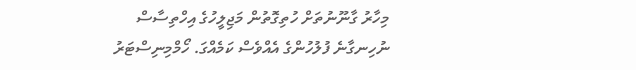މިހާރު ގާނޫނުތަށް ހުތިގޮތުން މަޖިލީހުގެ އިހްތިސާސް ނުހިނގާނެ ފުލުހުންގެ އެއްވެސް ކަމެއްގަ. ހޯމްމިނިސްޓަރު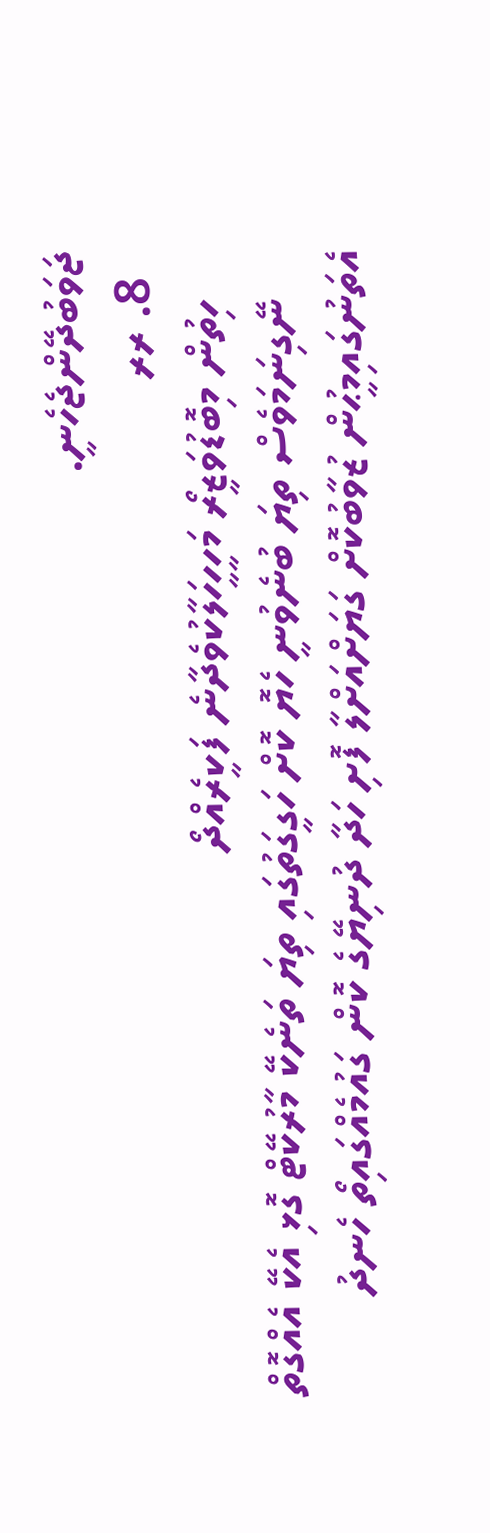ޖަވަބުދޭންޖެހެނީ.
  8. ރރ
    ހިތުން މިބޮޑުވަޒީރޯ މަހީހީހަލާކުވެދާނެ ފަކީރެއްދޯ
    ނޭގިނަމަވެސް ތިޔަ ބުނެވުނީ ހެޔޮ ކޮށް ހަގީގަތުގައި ތިޔަ ތަނެކޭ މާރުކޭޓް ގޮޅި އެކޭ އެއްގޮތް އެތަނުގައިމީޙުން ޒުވާބުކޮށް ގަޔަށްއަށްލާ ފޮށި ހަދާ ދުނިޔޭގެ ކޮން ގައުމެއްގައިތޯ ހެނދު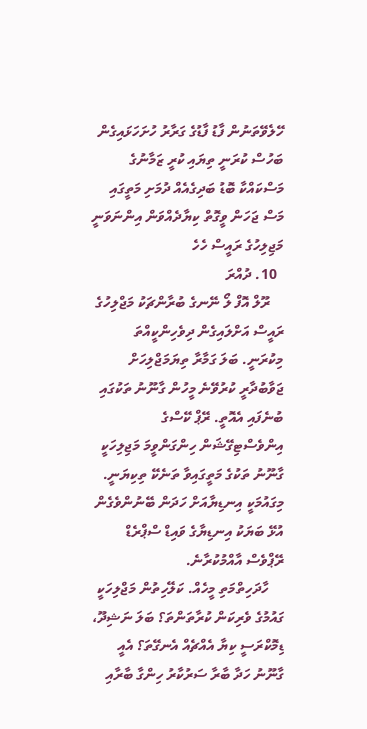ހޭލެވޭތަނުން ފާޑު ފާޑުގެ ގަރާރު ހުށަހަޅައިގެން ބަހުސް ކުރަނީ ތިޔައި ކުރީ ޒަމާނުގެ މަސްކައްކާ ބޮޑު ބަދިގެއެއް ދުމަށި މަތީގައި މަސް ޖަހަން ވީގޮތް ކިޔާދެއްވަން އިންނަވަނީ މަޖިލިހުގެ ރައީސް ހެހެ
  10. ދުއްރަ
    ރޫލް އޮފް ލޯ ނޭނގެ ބުރާންޗަކު މަޖްލިހުގެ ރައީސް އަށްލައިގެން ދިވެހިންކީއްތަ މިކުރަނީ. ބަލަ ގަމާރާ ތިޔަމަޖްލިހަށް ޖަވާބުދާރީ ކުރުވޭނެ މީހުން ގާނޫނު ތަކުގައި ބުނެފައި އެއޮތީ. ރޭޕް ކޭސްގެ އިންވެސްޓިގޭޝަން ހިންގަންވީމަ މަޖިލިހަކީ ގާނޫނު ތަކުގެ މަތީގައިވާ ތަނެކޭ ތިކިޔަނީ. މިގައުމަކީ އިނޑިޔާއަށް ހަދަން ބޭނުންވެގެން އުޅޭ ބަޔަކު އިނޑިޔާގެ ވައިޑް ސްޕްރެޑް ރޭޕްވެސް އާއްމުކުރާނެ.
    ހާދަހިތްމަތި މީހެއް. ކަލޭހިތުން މަޖްލިހަކީ ގައުމުގެ ވެރިކަން ކުރާތަންތަ؟ ބަލަ ނަޝިދޫ، ޑިމޮކްރަސީ ކިޔާ އެއްޗެއް އެނގޭތަ؟ އެއީ ގާނޫނު ހަދާ ބާރާ ސަރުކާރު ހިންގާ ބާރާއި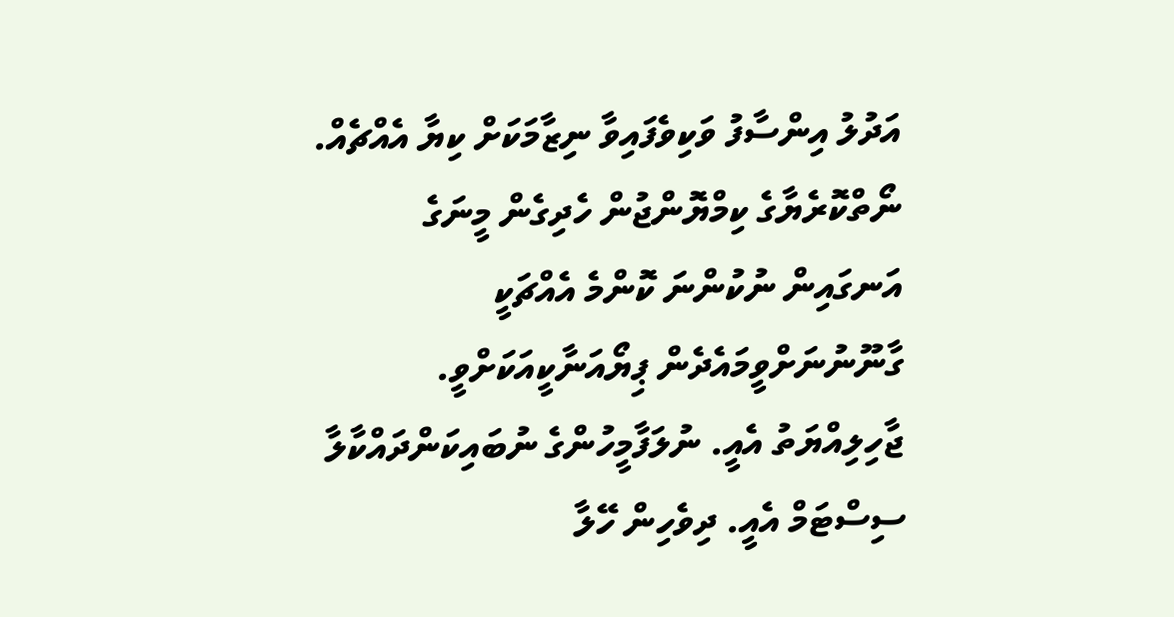އަދުލު އިންސާފު ވަކިވެފައިވާ ނިޒާމަކަށް ކިޔާ އެއްޗެއް. ނޯތްކޮރެޔާގެ ކިމްޔޮންޖުން ހެދިގެން މީނަގެ އަނގައިން ނުކުންނަ ކޮންމެ އެއްޗަކީ ގާނޫނުނަށްވީމައެދެން ޕިޔޯއަނާކީއަކަށްވީ. ޖާހިލިއްޔަތު އެއީ. ނުލަފާމީހުންގެ ނުބައިކަންދައްކާލާ ސިސްޓަމް އެއީ. ދިވެހިން ހޭލާ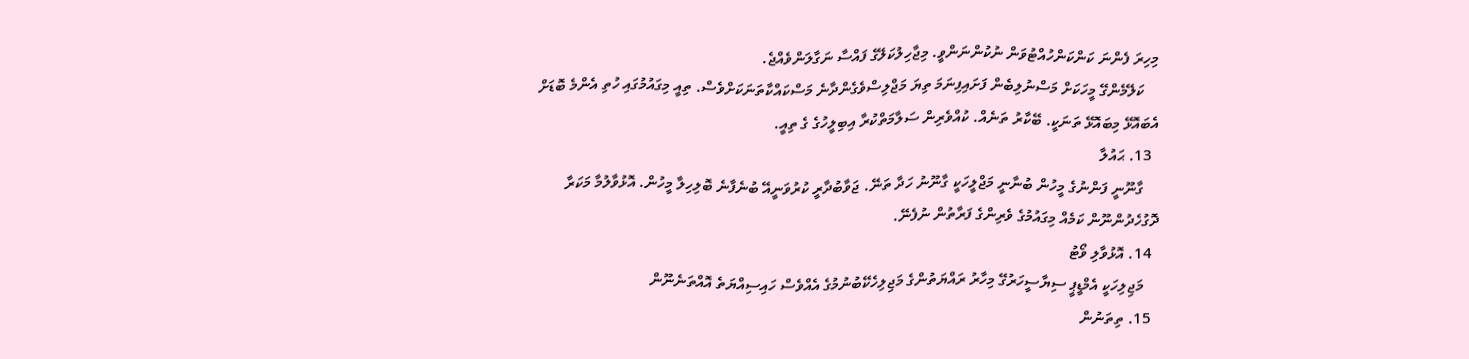މިހިރަ ފެންނަ ކަންކަންހުއްޓުވަން ނުކުންނަންވީ. މިޖާހިލުކަލޭގެ ފައްސާ ނަގާލަންވެއްޖެ.
    ކަލޭމެންގޭ މީހަކަށް މަސްނުލިބެން ފަށައިފިނަމަ ތިޔަ މަޖްލިސްވެގެންދާނެ މަސްކައްކާތަނަކަށްވެސް. ތިއީ މިގައުމުގައި ހުތި އެންމެ ބޮޑަށް އެބައޮޅޭ މިބައޮޅޭ ތަނަކީ. ބޭކާރު ތަނެއް. ކުއްވެރިން ސަލާމަތްކުރާ އިބިލީހުގެ ގެ ތިއީ.
  13. ޙައުލާ
    ގާނޫނީ ފަންނުގެ މީހުން ބުނާނީ މަޖްލީހަކީ ގާނޫނު ހަދާ ތަނޭ. ޖަވާބުދާރީ ކުރުވަނީއޭ ބުނެފާނެ ބޮލިހިލާ މީހުން. އޮޅުވާލުމާ މަކަރާ ދޮގުހެދުންނޫން ކަމެއް މިގައުމުގެ ވެރިންގެ ފަރާތުން ނުފެނޭ.
  14. އޮޅުވާލި ވޯޓު
    މަޖިލިހަކީ އެމްޑީޕީ ސިޔާސީހަރުގޭ މިހާރު ރައްޔަތުންގެ މަޖިލިހެކޭބުނުމުގެ އެއްވެސް ހައިސިއްޔަތެ އޮއްތަނެނޫން
  15. ތިތަނުން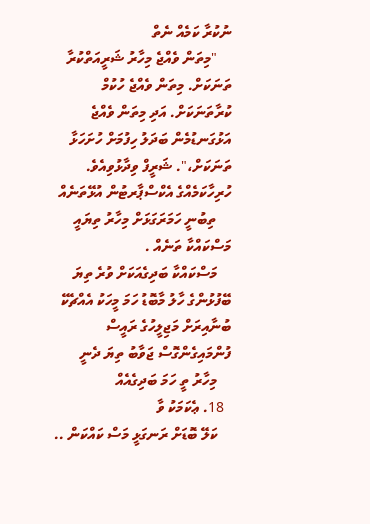ނުކުރާ ކަމެއް ނެތް
    "މިތަން ވެއްޖެ މިހާރު ޝަރީއަތްކުރާ ތަނަކަށް. މިތަން ވެއްޖެ ހުކުމް ކުރާތަނަކަށް. އަދި މިތަން ވެއްޖެ އަޅުގަނޑުމެން ބަދަލު ހިފުމަށް ހުށަހަޅާ ތަނަކަށް،". ޝަރީފް ވިދާޅުވިއެވެ. ހުރިހާކަމެއްގެ އެކްސްޕާރޓުން އުޅޭތަނެއް
    ތިބުނީ ހަމަރަގަޅަށް މިހާރު ތިޔައީ މަސްކައްކާ ތަނެއް .
    މަސްކައްކާ ބަދިގެއަކަށް ވުރެ ތިޔަ ބޭފުޅުންގެ ހާލު މާބޮޑު ހަމަ މީހަކު އެއްޗެކޭ ބުނާއިރަށް މަޖިލީހުގެ ރައީސް ފުންމައިގެންގޮސް ޖަވާބު ތިޔަ ދެނީ
    މިހާރު ތީ ހަމަ ބަދިގެއެއް
  18. ޢެކަމަކު ވާ
    ކަލޭ ބޮޑަށް ރަނގަޅީ މަސް ކައްކަން ..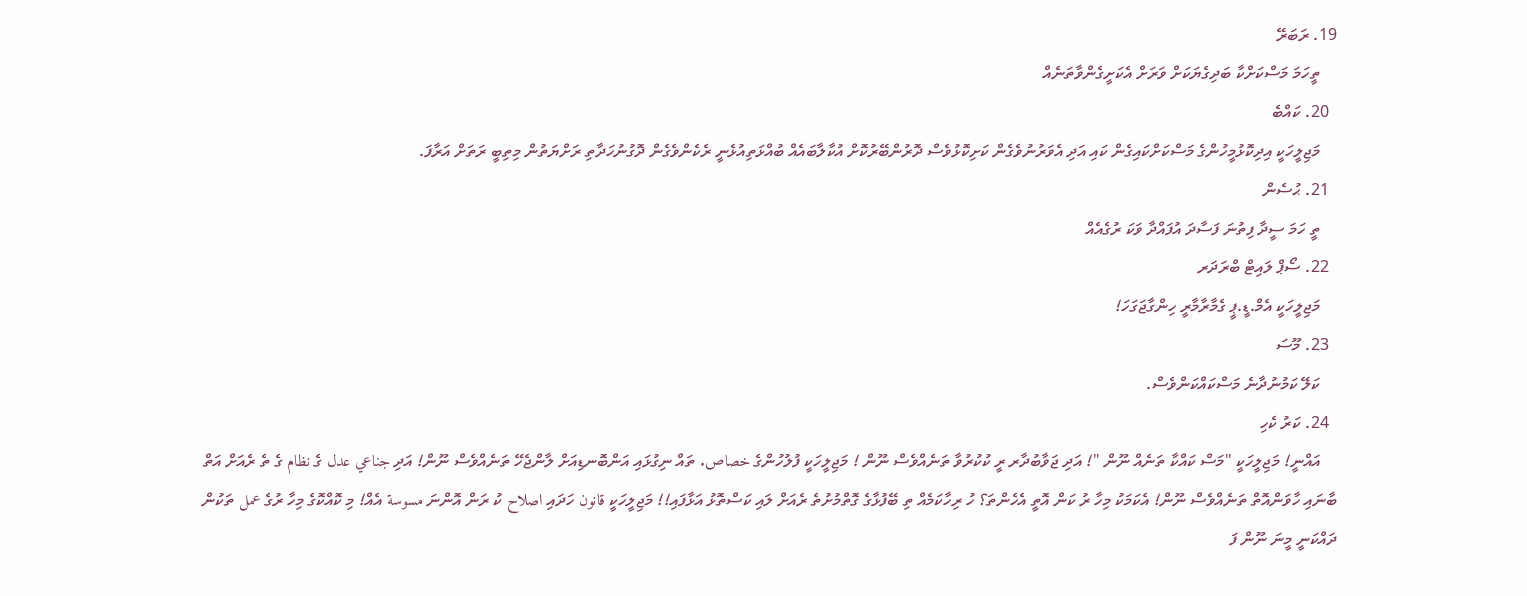19. ރަބަރޭ
    ތީހަމަ މަސްކަށްކާ ބަދިގެޔަކަށް ވަރަށް އެކަށީގެންވާތަނެއް
  20. ކައްބެ
    މަޖިލީހަކީ އިދިކޮޅުމީހުންގެ މަސްކަށްކައިގެން ކައި އަދި އެވަރުނުވެގެން ކަށިކޮޅުވެސް ދޮރުންބޭރުކޮށް އުކާލާބައެއް ބުއްޅަތިއުޅެނީ ރެކެންވެގެން ދޮގުނުހަދާތި ރަށްޔަތުން މިތިބީ ރަތަށް އަރާފަ.
  21. ޙުސެން
    ތީ ހަމަ ސީދާ ފިތުނަ ފަސާދަ އުފައްދާ ވަކަ ރުގެއެއް
  22. ސޯޕް ލައިޓް ބްރަދަރ
    މަޖިލީހަކީ އެމް.ޑީ.ޕީ ގެމާރާމާރީ ހިންގާޖަގަހަ!
  23. މޫސަ
    ކަލޭ ކަމުނުދާނެ މަސްކައްކަންވެސް.
  24. ކަރު ކެހި
    އައްނީ! މަޖިލީހަކީ "މަސް ކައްކާ ތަނެއް ނޫން "! އަދި ޖަވާބުދާރ ރީ ކުކުރުވާ ތަނެއްވެސް ނޫން ! މަޖިލީހަކީ ފުލުހުންގެ خصاص. ތައް ނިގުޅައި އަންބޮނޑިއަށް ލާންޖެހޭ ތަނެއްވެސް ނޫން! އަދި جناعي عدل ގެ نظام ގެ ތެ ރެއަށް އަތް ބާނައި ހާވަންއޮތް ތަނެއްވެސް ނޫން! އެކަމަކު މިހާ ރު ކަން އޮތީ އެހެންތަ؟ ހު ރިހާކަމެއް ތި ބޭފުޅާގެ ގޮތްމުށުތެ ރެއަށް ލައި ކަސްތޮޅު އަޅާފައި!! މަޖިލީހަކީ قانون ހަދައި اصلاح ކު ރަން އޮންނަ مسوسة އެއް! މި ކޮއްކޮގެ މިހާ ރުގެ عمل ތަކުން ދައްކަނީ މީނަ ނޫން ފަ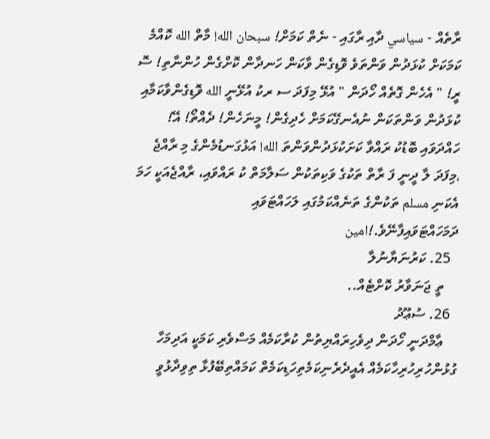ރާތެއް - سياسي ދާއި ރާގައި - ނެތް ކަމަށް! سبحان الله! މާތް الله ކޮއްމެ ކަމަކަށް ކުޅަދުން ވަންތަވެ ވޮޑިގެން ވާކަން ހަނދާން ކޮށްގެން ހުންނާތި! ސޮ ރީ! " އެހެން ގޮތެއް ހޯދަން " އުޅޭ މިފަދަ ސ ރކު އުޅޭނީ الله ވޮޑިގެންވާކަމާއި ކުޅަދުން ވަންތަކަން ނުއެނގޭކަމަށް ހެދިގެން! މީނަހެން! ދެއްތޯ! އޭ! ހައްދަވައި ބޮޑުކު ރައްވާ ކަށަކުޅަދުންވަންތަ الله! އަޅުގަނޑުމެންގެ މި ރާއްޖެ ،މިފަދަ ލާ ދީނީ ފަ ރާތް ތަކުގެ ވަކިތަކުން ސަލާމަތް ކު ރައްވައި، ރާއްޖެއަކީ ހަމަ އެކަނި مسلم ތަކުންގެ ތަނެއްކަމުގައި ލަހައްޓަވައި ދަމަހައްޓަވައިފާނޭވެ.!امين
  25. ކަރުނަޔާނުލާ
    ތީ ޖަނަވާރު ކޮށްޓެއް..
  26. ސުޢޫދު
    ޢާމްދަނީ ހޯދަން ދިވެހިރައްޔިތުން ކުރާކަމެއް މަސްވެރި ކަމަކީ އަދިމަހާ ގުޅުންހުރިހުރިހާކަމެއް އެއީދެރެނިކަމެތިހަޑިކަމެތް ކަމައްތިބޭފުޅާ ތިވިދާޅުވީ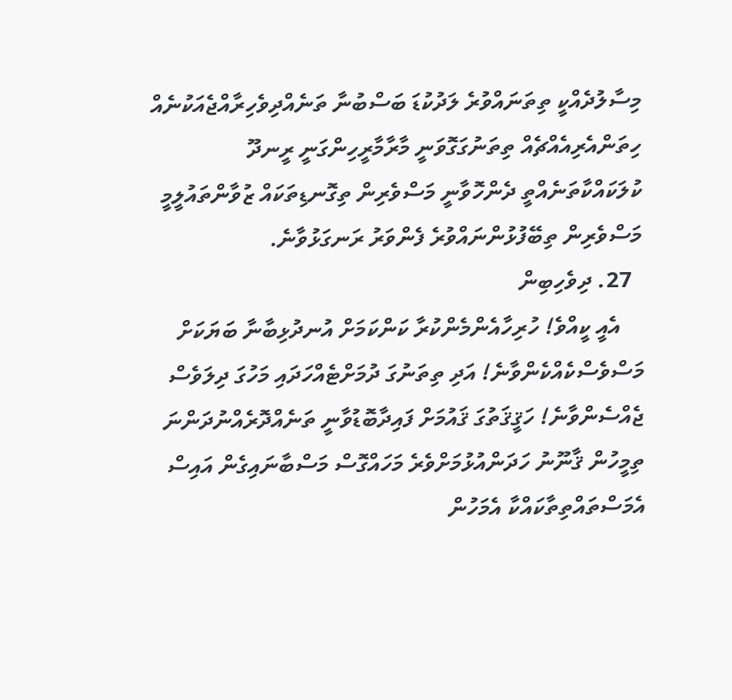މިސާލުދެއްކީ ތިތަނައްވުރެ ލަދުކުޑަ ބަސްބުނާ ތަނެއްދިވެހިރާއްޖެއަކުނެއް ހިތަންއެރިއެއްޗެއް ތިތަނުގަގޮވަނީ މާރާމާރީހިންގަނީ ރީނދޫ ކުލަކައްކާތަނެއްތީ ދެންހޮވާނީ މަސްވެރިން ތިގޮނޑިތަކައް ޒުވާންތައުލީމީ މަސްވެރިން ތިބޭފުޅުންނައްވުރެ ފެންވަރު ރަނގަޅުވާނެ.
  27. ދިވެހިބިން
    އެއީ ކީއްވެ! ހުރިހާއެންމެންކުރާ ކަންކަމަށް އުނދުޅިބާނާ ބަޔަކަށް މަސްވެސްކެއްކެންވާނެ! އަދި ތިތަނުގަ ދުމަށްޓެއްހަދައި މަހުގަ ދިލަވެސް ޖެއްސެންވާނެ! ހަޤީޤަތުގަ ޤައުމަށް ފައިދާބޮޑުވާނީ ތަނެއްދޮރެއްނުދަންނަ ތިމީހުން ޤާނޫނު ހަދަންއުޅުމަށްވެރެ މަހައްގޮސް މަސްބާނައިގެން އައިސް އެމަސްތައްތިތާކައްކާ އެމަހުން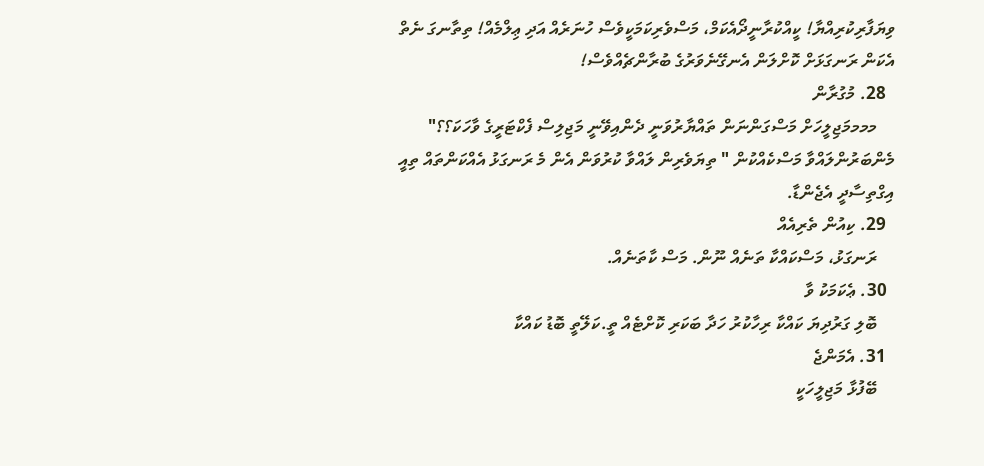ވިޔަފާރިކުރިއްޔާ! ކީއްކުރާނީދޯއެކަމް، މަސްވެރިކަމަކީވެސް ހުނަރެއް އަދި ޢިލްމެއް! ތިތާނގަ ނެތް އެކަން ރަނގަޅަށް ކޮށްލަން އެނގޭނެވަރުގެ ބުރާންޗެއްވެސް!
  28. މުގުރާން
    މމމމަޖިލީހަށް މަސްގަންނަން ތައްޔާރުވަނީ ދެންއިވޭނީ މަޖިލިސް ފެކްޓަރީގެ ވާހަކަ؟؟" މެންބަރުންލައްވާ މަސްކެއްކުން " ތިޔަވެރިން ލައްވާ ކުރުވަން އެން މެ ރަނގަޅު އެއްކަންތައް ތިއީ އިގްތިސާދީ އެޖެންޑާ.
  29. ކިއުން ތެރިއެއް
    ރަނގަޅު، މަސްކައްކާ ތަނެއް ނޫން. މަސް ކާތަނެއް.
  30. ޢެކަމަކު ވާ
    ބޮލި ގަރުދިޔަ ކައްކާ ރިހާކުރު ހަދާ ބަކަރި ކޮށްޓެއް ތީ.ކަލޭތީ ބޮޑު ކައްކާ
  31. އެމަންޖެ
    ބޭފުޅާ މަޖިލީހަކީ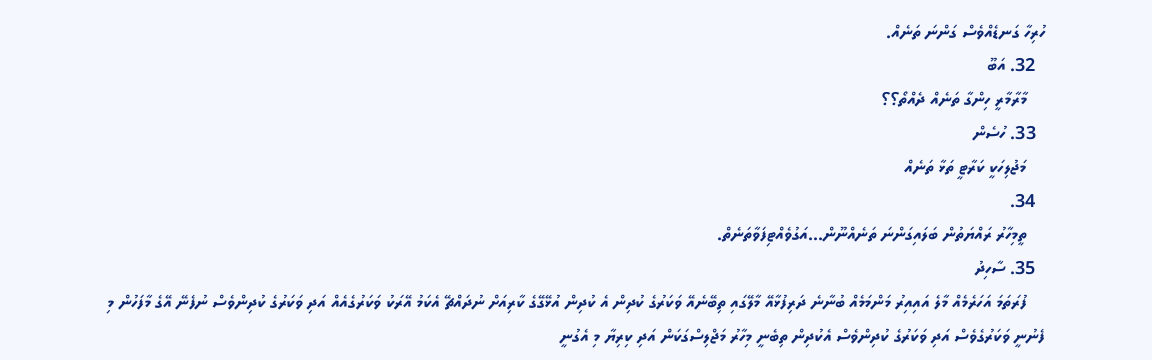ހުރިހާ ގަނޑެއްވެސް ގަންނަ ތަނެއް.
  32. އަބޫ
    މާރާމާރީ ހިންގާ ތަނެއް ދެއްތޯ؟؟
  33. ހުސެން
    މަޖުލިހަކީ ކަރާޓީ ތަޅާ ތަނެއް
  34.
    ތީމިހާރު ރައްޔަތުން ބަލައިގަންނަ ތަނެއްނޫން...އަގުވެއްޓިފަވާތަނެތް.
  35. ސާހިދު
    ފުރަތަމަ އަހަރެމެއް މާލެ އައިއިރު މަންމަމެއް ބުނާނެ ދަރިފުޅާއޭ މާލޭގައި ތިބޭނެއޭ ވަކަރުގެ ކުދިން އެ ކުދިން އުޅޭގޭގެ ކާރިއަށް ނުދައްޗޭ އެކަމު އޭރަކު ވަކަރުގެއެއް އަދި ވަކަރުގެ ކުދިންވެސް ނުފެނޭ އޭގެ މާފަހުން މި ފެނުނީ ވަކަރުގެވެސް އަދި ވަކަރުގެ ކުދިންވެސް އެކުދިން ތިބެނީ މިހާރު މަޖްލިސްގަކަން އަދި ކިރިޔާ މި އެގުނީ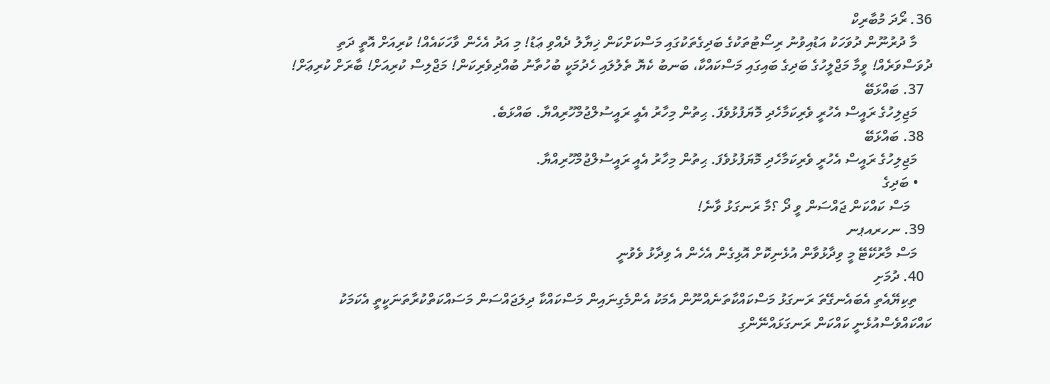36. ރޯދަ މުބާރިކް
    މާ ދުރުނޫން ދުވަހަކު އަޑުއިވުނު ރިސޯޓުތަކުގެ ބަދިގެތަކުގައި މަސްކަށްކަން ޚިޔާލު ދެއްވި ޢަޑު! މި އަދު އެހެން ވާހަކައެއް! ކުރިއަށް އޮތީ ދަތި ދުވަސްވަރެއް! ވީމާ މަޖްލީހުގެ ބަދިގެ ބައިގައި މަސްކައްކާ، ބަނބު ކެޔޮ ތެލުލައި ހެދުމަކީ ބުހުތާނު ބުއްދިވެރިކަން! މަޖްލިސް ކުރިއަށް! ބާރަށް ކުރިޢަށް!
  37. ބައްޅަބޭ
    މަޖިލިހުގެ ރައީސް އެހުރީ ވެރިކަމާހެދި މޮޔަފުޅުވެފަ. ޙިތުން މިހާރު އެއީ ރައީސުލްޖުމްހޫރިއްޔާ. ބައްޅަބެ.
  38. ބައްޅަބޭ
    މަޖިލިހުގެ ރައީސް އެހުރީ ވެރިކަމާހެދި މޮޔަފުޅުވެފަ. ޙިތުން މިހާރު އެއީ ރައީސުލްޖުމްހޫރިއްޔާ.
    • ބަދިގެ
      މަސް ކައްކަން ޖައްސަން ވީ ދޯ ؟މާ ރަނގަޅު ވާނެ!
  39. ނހރއޕނ
    މަސް މާރުކޭޓޭ މީ ވިދާޅުވާން އުޅެނިކޮށް އޮޅިގެން އެހެން އެ ވިދާޅު ވެވުނީ
  40. ދުމަށި
    ތިކިޔޭއެތި އެބައެނގޭތަ ރަނގަޅު މަސްކައްކާތަނެއްނޫން އެމަކު އެންމެގިނައިން މަސްކައްކާ ދިލަޖައްސަން މަސައްކަތްކުރާތަނަކީތީ އެކަމަކު ކައްކައްވެސްއުޅެނީ ކައްކަން ރަނގަޅައްނޭންގި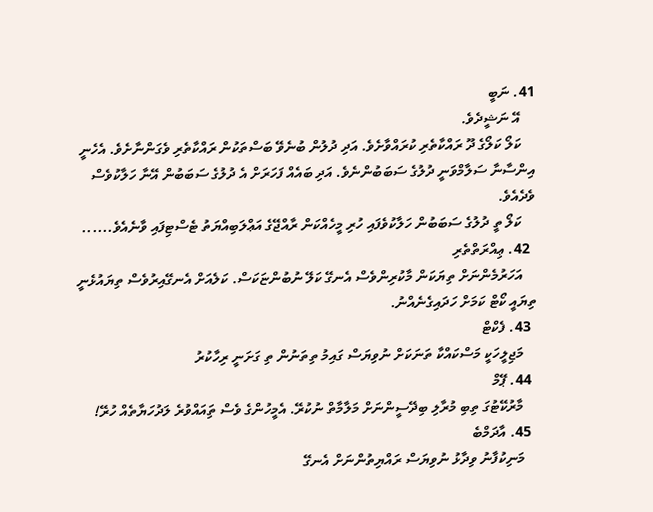41. ނަބީ
    އޭ ނަޝީދެވެ.
    ކަލޯ ކަލޯގެ ދޫ ރައްކާތެރި ކުރައްވާށެވެ. އަދި ދުލުން ބުނެވޭ ބަސްތަކުން ރައްކާތެރި ވެގަންނާށެވެ. އެހެނީ އިންސާނާ ސަލާމްވަނީ ދުލުގެ ސަބަބުންނެވެ. އަދި ބައެއް ފަހަރަށް އެ ދުލުގެ ސަބަބުން އޭނާ ހަލާކުވެސް ވެދެއެވެ.
    ކަލޯ ތީ ދުލުގެ ސަބަބުން ހަލާކުވެފައި ހުރި މީހެއްކަން ރާއްޖޭގެ އަޢްލަބިއްޔަތު ޓެސްޓިފައި ވާނެއެވެ......
  42. ޢިއްރަތްތެރި
    އަހަރުމެންނަށް ތިޔަކަން މާކުރިންވެސް އެނގޭ ކަލޭ ނުބުންޏަކަސް. ކަލެއަށް އެނގޭއިރުވެސް ތިޔައުޅެނީ ތިޔައީ ކޯޓް ކަމަށް ހަދައިގެނެއްނު.
  43. ފެކްޓް
    މަޖިލީހަކީ މަސްކައްކާ ތަނަކަށް ނުވިޔަސް ގައިމު ތިތަނުން ތި ގަށަނީ ރިހާކުރު
  44. ޕޭމް
    މާރުކޭޓުގަ ތިބި މުރާލި ބިދޭސީންނަށް މަލާމާތް ނުކުރޭ. އެމީހުންގެ ވެސް ތިައައްވުރެ ލަދުހަޔާތެއް ހުރޭ!
  45. އާދަމްބެ
    މަނިކުފާނު ވިދާޅު ނުވިޔަސް ރައްޔިތުންނަށް އެނގޭ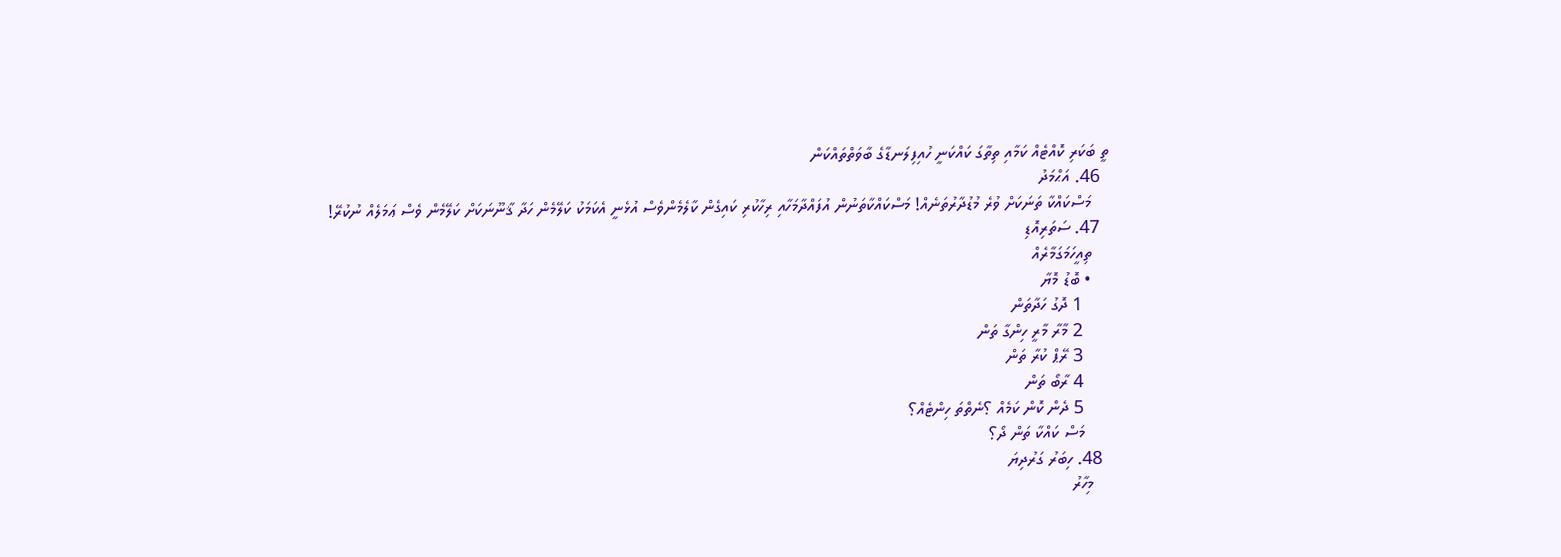ތީ ބަކަރި ކޮއްޓެއް ކަމާއި ތިތާގަ ކައްކަނީ ހުއިފިލަނޑާގެ ބާވަތްތައްކަން
  46. އަޙްމަދު
    މަސްކައްކާ ތަނަކަށް ވުރެ މުޑުދާރުތަނެއް! މަސްކައްކާތަނުން އުފައްދާމަހާއި ރިހާކުރި ކައިގެން ކާލެމެންވެސް އުޅެނީ އެކަމަކު ކަލޭމެން ހަދާ ޤާނޫނަކަށް ކަލޭމެން ވެސް ޢަމަލެއް ނުކުރޭ!
  47. ސަތަރިއޮޑި
    ތިއީހަމަގަމާރެއް
    • ބޮޑު މޮޔާ
      1 ދޮގު ހަދާތަން
      2 މާރާ މާރީ ހިންގާ ތަން
      3 ރޭޕް ކުރާ ތަން
      4 ރާބޯ ތަން
      5 ދެން ކޮން ކަމެއް ؟ނެތްތަ ހިންޓެއް؟
      މަސް ކައްކާ ތަން ދޯ؟
  48. ހިބަރު ގަރުދިޔަ
    މިހާރު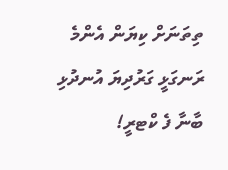ތިތަނަށް ކިޔަން އެންމެ ރަނގަޅީ ގަރުދިޔަ އުނދުޅި ބާނާ ފެ ކްޓރީ!